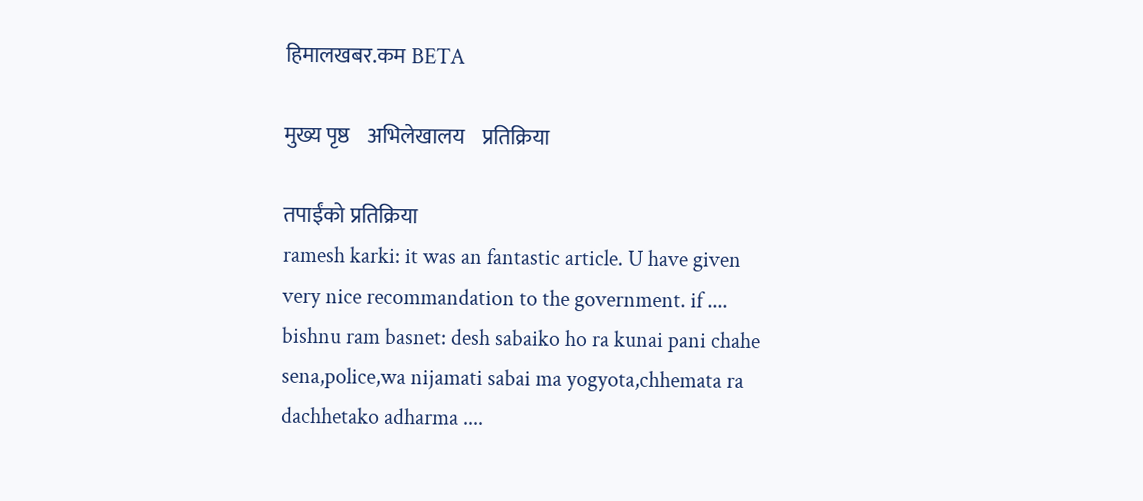हिमालखबर.कम BETA

मुख्य पृष्ठ    अभिलेखालय    प्रतिक्रिया

तपाईंको प्रतिक्रिया
ramesh karki: it was an fantastic article. U have given very nice recommandation to the government. if ....
bishnu ram basnet: desh sabaiko ho ra kunai pani chahe sena,police,wa nijamati sabai ma yogyota,chhemata ra dachhetako adharma ....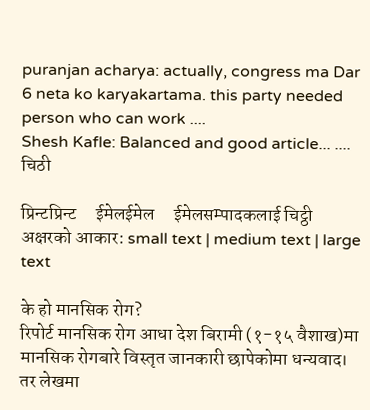puranjan acharya: actually, congress ma Dar 6 neta ko karyakartama. this party needed person who can work ....
Shesh Kafle: Balanced and good article... ....
चिठी

प्रिन्टप्रिन्ट     ईमेलईमेल     ईमेलसम्पादकलाई चिट्ठी                                          अक्षरको आकार: small text | medium text | large text

के हो मानसिक रोग?
रिपोर्ट मानसिक रोग आधा देश बिरामी (१-१५ वैशाख)मा मानसिक रोगबारे विस्तृत जानकारी छापेकोमा धन्यवाद। तर लेखमा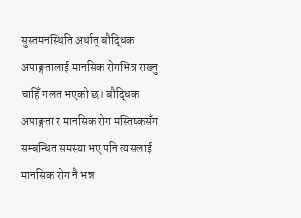सुस्तमनस्थिति अर्थात् बौद्धिक अपाङ्गतालाई मानसिक रोगभित्र राख्नु चाहिँ गलत भएको छ। बौद्धिक अपाङ्गता र मानसिक रोग मस्तिष्कसँग सम्बन्धित समस्या भए पनि त्यसलाई मानसिक रोग नै भन्न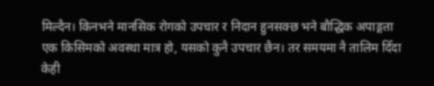मिल्दैन। किनभने मानसिक रोगको उपचार र निदान हुनसक्छ भने बौद्धिक अपाङ्गता एक किसिमको अवस्था मात्र हो, यसको कुनै उपचार छैन। तर समयमा नै तालिम दिँदा केही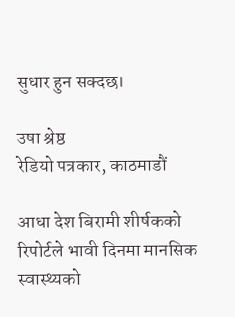सुधार हुन सक्दछ।

उषा श्रेष्ठ
रेडियो पत्रकार, काठमाडौं

आधा देश बिरामी शीर्षकको रिपोर्टले भावी दिनमा मानसिक स्वास्थ्यको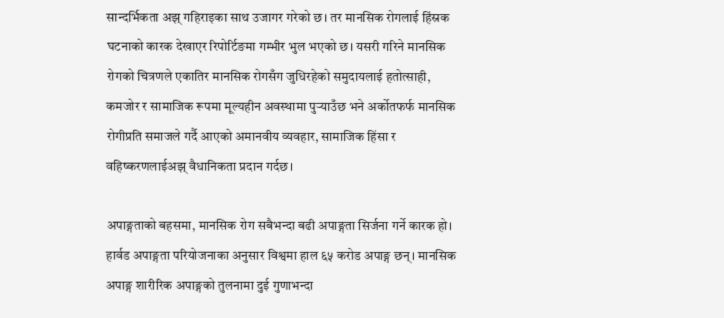सान्दर्भिकता अझ् गहिराइका साथ उजागर गरेको छ। तर मानसिक रोगलाई हिंस्रक घटनाको कारक देखाएर रिपोर्टिङमा गम्भीर भुल भएको छ। यसरी गरिने मानसिक रोगको चित्रणले एकातिर मानसिक रोगसँग जुधिरहेको समुदायलाई हतोत्साही, कमजोर र सामाजिक रूपमा मूल्यहीन अवस्थामा पुर्‍याउँछ भने अर्कोतफर्फ मानसिक रोगीप्रति समाजले गर्दै आएको अमानवीय व्यवहार, सामाजिक हिंसा र वहिष्करणलाईअझ् वैधानिकता प्रदान गर्दछ।

अपाङ्गताको बहसमा, मानसिक रोग सबैभन्दा बढी अपाङ्गता सिर्जना गर्ने कारक हो। हार्वड अपाङ्गता परियोजनाका अनुसार विश्वमा हाल ६५ करोड अपाङ्ग छन्। मानसिक अपाङ्ग शारीरिक अपाङ्गको तुलनामा दुई गुणाभन्दा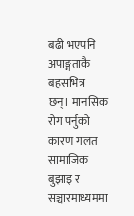बढी भएपनि अपाङ्गताकै बहसभित्र छन्। मानसिक रोग पर्नुको कारण गलत सामाजिक बुझाइ र सञ्चारमाध्यममा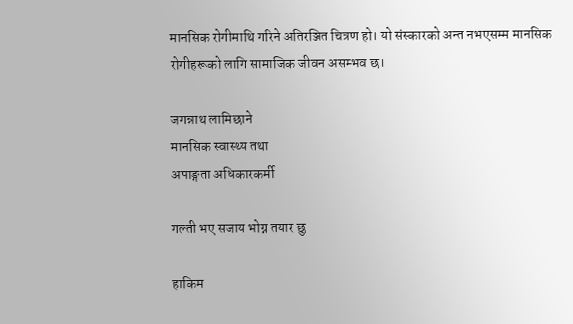मानसिक रोगीमाथि गरिने अतिरञ्जित चित्रण हो। यो संस्कारको अन्त नभएसम्म मानसिक रोगीहरूको लागि सामाजिक जीवन असम्भव छ।

जगन्नाथ लामिछाने
मानसिक स्वास्थ्य तथा
अपाङ्गता अधिकारकर्मी

गल्ती भए सजाय भोग्न तयार छु

हाकिम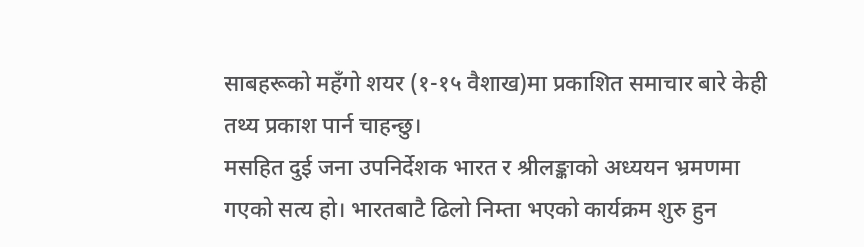साबहरूको महँगो शयर (१-१५ वैशाख)मा प्रकाशित समाचार बारे केही तथ्य प्रकाश पार्न चाहन्छु।
मसहित दुई जना उपनिर्देशक भारत र श्रीलङ्काको अध्ययन भ्रमणमा गएको सत्य हो। भारतबाटै ढिलो निम्ता भएको कार्यक्रम शुरु हुन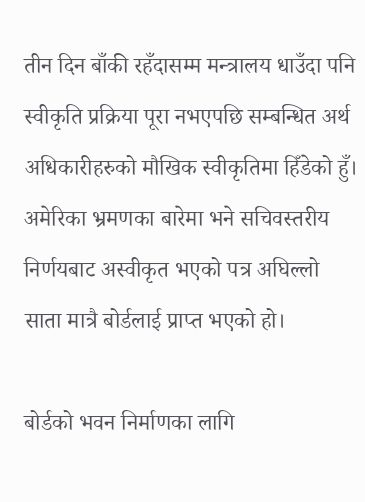तीन दिन बाँकी रहँदासम्म मन्त्रालय धाउँदा पनि स्वीकृति प्रक्रिया पूरा नभएपछि सम्बन्धित अर्थ अधिकारीहरुको मौखिक स्वीकृतिमा हिँडेको हुँ। अमेरिका भ्रमणका बारेमा भने सचिवस्तरीय निर्णयबाट अस्वीकृत भएको पत्र अघिल्लो साता मात्रै बोर्डलाई प्राप्त भएको हो।

बोर्डको भवन निर्माणका लागि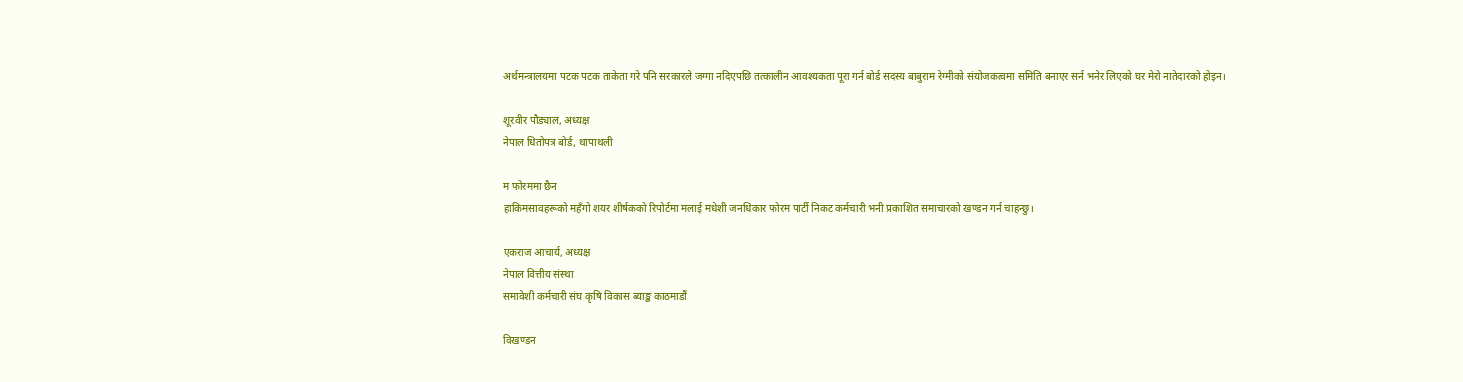अर्थमन्त्रालयमा पटक पटक ताकेता गरे पनि सरकारले जग्गा नदिएपछि तत्कालीन आवश्यकता पूरा गर्न बोर्ड सदस्य बाबुराम रेग्मीको संयोजकत्वमा समिति बनाएर सर्न भनेर लिएको घर मेरो नातेदारको होइन।

शूरवीर पौड्याल, अध्यक्ष
नेपाल धितोपत्र बोर्ड, थापाथली

म फोरममा छैन
हाकिमसावहरूको महँगो शयर शीर्षकको रिपोर्टमा मलाई मधेशी जनधिकार फोरम पार्टी निकट कर्मचारी भनी प्रकाशित समाचारको खण्डन गर्न चाहन्छु।

एकराज आचार्य, अध्यक्ष
नेपाल वित्तीय संस्था
समावेशी कर्मचारी संघ कृषि विकास ब्याङ्क काठमाडौं

विखण्डन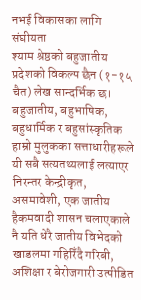नभई विकासका लागि संघीयता
श्याम श्रेष्ठको बहुजातीय प्रदेशको विकल्प छैन (१-१५ चैत) लेख सान्दर्भिक छ। बहुजातीय, बहुभाषिक, बहुधार्मिक र बहुसांस्कृतिक हाम्रो मुलुकका सत्ताधारीहरूले यी सबै सत्यतथ्यलाई लत्याएर निरन्तर केन्द्रीकृत, असमावेशी, एक जातीय हैकमवादी शासन चलाएकाले नै यति धेरै जातीय विभेदको खाडलमा गहिरिँदै गरिबी, अशिक्षा र बेरोजगारी उत्पीडित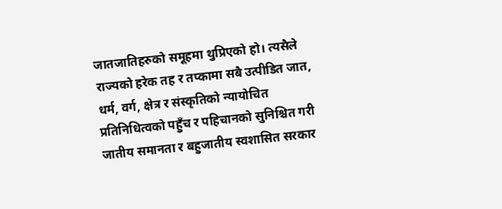जातजातिहरुको समूहमा थुप्रिएको हो। त्यसैले राज्यको हरेक तह र तप्कामा सबै उत्पीडित जात, धर्म, वर्ग, क्षेत्र र संस्कृतिको न्यायोचित प्रतिनिधित्वको पहुँच र पहिचानको सुनिश्चित गरी जातीय समानता र बहुजातीय स्वशासित सरकार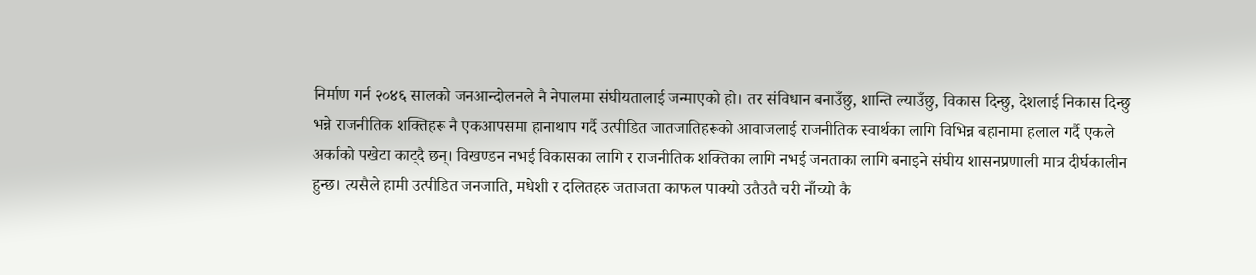निर्माण गर्न २०४६ सालको जनआन्दोलनले नै नेपालमा संघीयतालाई जन्माएको हो। तर संविधान बनाउँछु, शान्ति ल्याउँछु, विकास दिन्छु, देशलाई निकास दिन्छु भन्ने राजनीतिक शक्तिहरू नै एकआपसमा हानाथाप गर्दै उत्पीडित जातजातिहरूको आवाजलाई राजनीतिक स्वार्थका लागि विभिन्न बहानामा हलाल गर्दै एकले अर्काको पखेटा काट्दै छन्। विखण्डन नभई विकासका लागि र राजनीतिक शक्तिका लागि नभई जनताका लागि बनाइने संघीय शासनप्रणाली मात्र दीर्घकालीन हुन्छ। त्यसैले हामी उत्पीडित जनजाति, मधेशी र दलितहरु जताजता काफल पाक्यो उतैउतै चरी नाँच्यो कै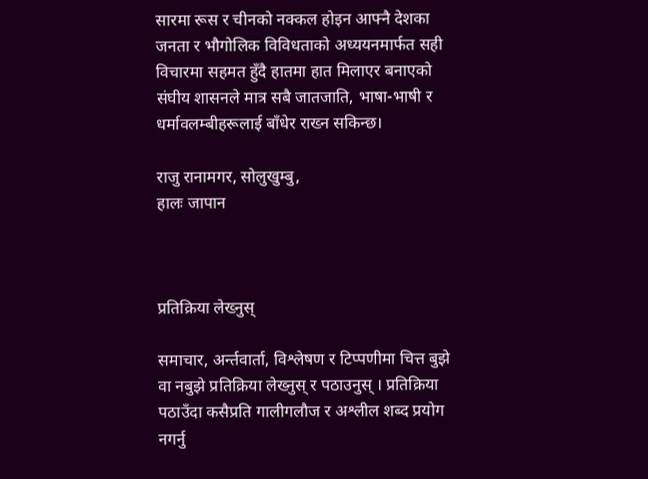सारमा रूस र चीनको नक्कल होइन आफ्नै देशका जनता र भौगोलिक विविधताको अध्ययनमार्फत सही विचारमा सहमत हुँदै हातमा हात मिलाएर बनाएको संघीय शासनले मात्र सबै जातजाति, भाषा-भाषी र धर्मावलम्बीहरूलाई बाँधेर राख्न सकिन्छ।

राजु रानामगर, सोलुखुम्बु,
हालः जापान



प्रतिक्रिया लेख्नुस्

समाचार, अर्न्तवार्ता, विश्लेषण र टिप्पणीमा चित्त बुझे वा नबुझे प्रतिक्रिया लेख्नुस् र पठाउनुस् । प्रतिक्रिया पठाउँदा कसैप्रति गालीगलौज र अश्लील शब्द प्रयोग नगर्नु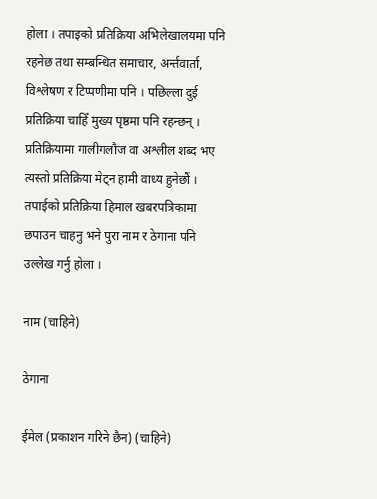होला । तपाइको प्रतिक्रिया अभिलेखालयमा पनि रहनेछ तथा सम्बन्धित समाचार, अर्न्तवार्ता, विश्लेषण र टिप्पणीमा पनि । पछिल्ला दुई प्रतिक्रिया चाहिँ मुख्य पृष्ठमा पनि रहन्छन् । प्रतिक्रियामा गालीगलौज वा अश्लील शब्द भए त्यस्तो प्रतिक्रिया मेट्न हामी वाध्य हुनेछौं ।
तपाईको प्रतिक्रिया हिमाल खबरपत्रिकामा छपाउन चाहनु भने पुरा नाम र ठेगाना पनि उल्लेख गर्नु होला ।

नाम (चाहिने)

ठेगाना

ईमेल (प्रकाशन गरिने छैन) (चाहिने)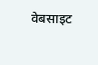वेबसाइट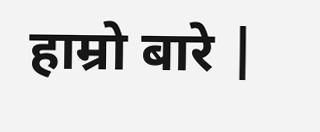हाम्रो बारे |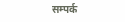सम्पर्क